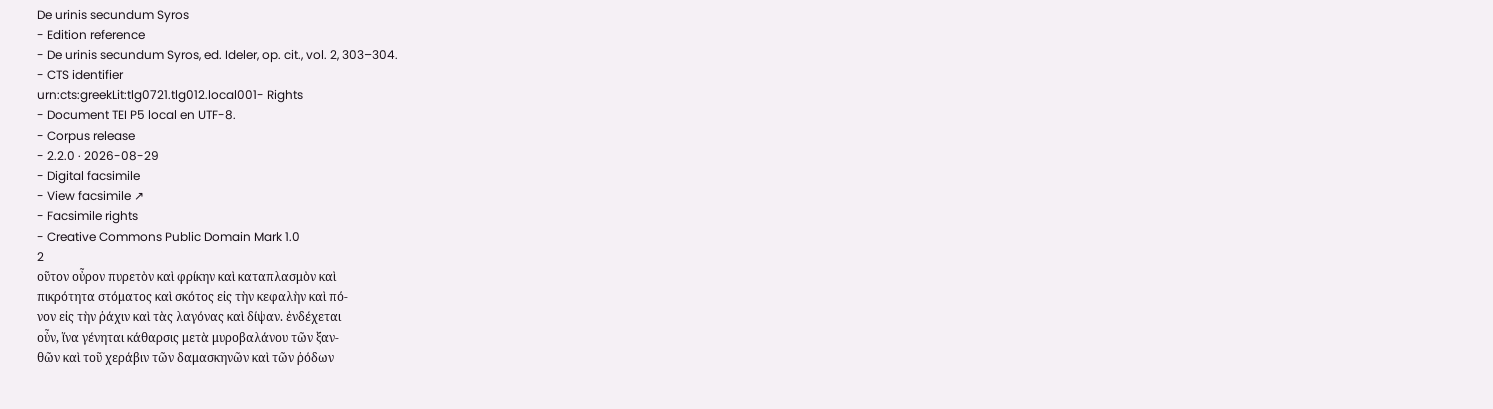De urinis secundum Syros
- Edition reference
- De urinis secundum Syros, ed. Ideler, op. cit., vol. 2, 303–304.
- CTS identifier
urn:cts:greekLit:tlg0721.tlg012.local001- Rights
- Document TEI P5 local en UTF-8.
- Corpus release
- 2.2.0 · 2026-08-29
- Digital facsimile
- View facsimile ↗
- Facsimile rights
- Creative Commons Public Domain Mark 1.0
2
οῦτον οὖρον πυρετὸν καὶ φρίκην καὶ καταπλασμὸν καὶ
πικρότητα στόματος καὶ σκότος εἰς τὴν κεφαλὴν καὶ πό-
νον εἰς τὴν ῥάχιν καὶ τὰς λαγόνας καὶ δίψαν. ἐνδέχεται
οὖν, ἵνα γένηται κάθαρσις μετὰ μυροβαλάνου τῶν ξαν-
θῶν καὶ τοῦ χεράβιν τῶν δαμασκηνῶν καὶ τῶν ῥόδων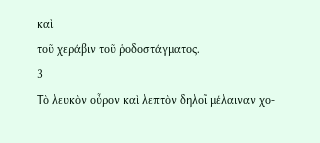καὶ
τοῦ χεράβιν τοῦ ῥοδοστάγματος.
3
Τὸ λευκὸν οὖρον καὶ λεπτὸν δηλοῖ μέλαιναν χο-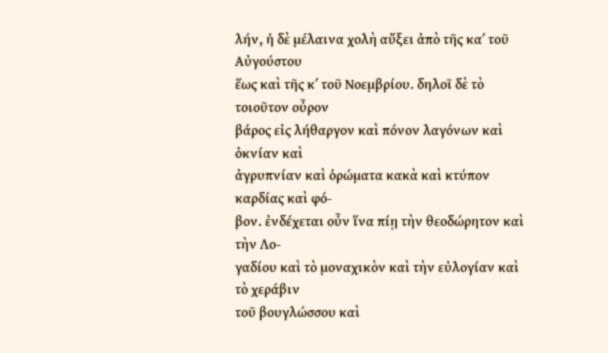λήν, ἡ δὲ μέλαινα χολὴ αὔξει ἀπὸ τῆς καʹ τοῦ Αὐγούστου
ἕως καὶ τῆς κʹ τοῦ Νοεμβρίου. δηλοῖ δὲ τὸ τοιοῦτον οὖρον
βάρος εἰς λήθαργον καὶ πόνον λαγόνων καὶ ὀκνίαν καὶ
ἀγρυπνίαν καὶ ὁρώματα κακὰ καὶ κτύπον καρδίας καὶ φό-
βον. ἐνδέχεται οὖν ἵνα πίῃ τὴν θεοδώρητον καὶ τὴν Λο-
γαδίου καὶ τὸ μοναχικὸν καὶ τὴν εὐλογίαν καὶ τὸ χεράβιν
τοῦ βουγλώσσου καὶ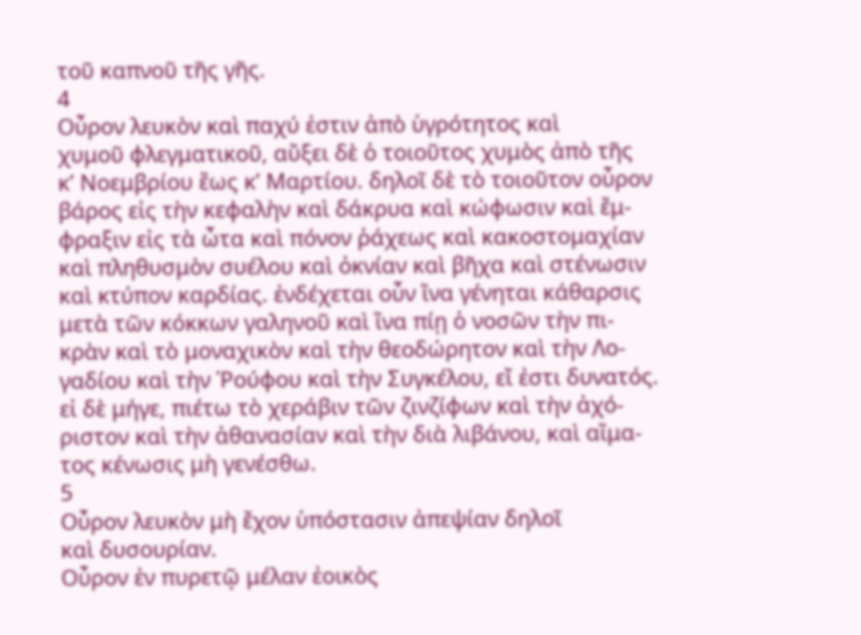τοῦ καπνοῦ τῆς γῆς.
4
Οὖρον λευκὸν καὶ παχύ ἐστιν ἀπὸ ὑγρότητος καὶ
χυμοῦ φλεγματικοῦ, αὔξει δὲ ὁ τοιοῦτος χυμὸς ἀπὸ τῆς
κʹ Νοεμβρίου ἕως κʹ Μαρτίου. δηλοῖ δὲ τὸ τοιοῦτον οὖρον
βάρος εἰς τὴν κεφαλὴν καὶ δάκρυα καὶ κώφωσιν καὶ ἔμ-
φραξιν εἰς τὰ ὦτα καὶ πόνον ῥάχεως καὶ κακοστομαχίαν
καὶ πληθυσμὸν συέλου καὶ ὀκνίαν καὶ βῆχα καὶ στένωσιν
καὶ κτύπον καρδίας. ἐνδέχεται οὖν ἵνα γένηται κάθαρσις
μετὰ τῶν κόκκων γαληνοῦ καὶ ἵνα πίῃ ὁ νοσῶν τὴν πι-
κρὰν καὶ τὸ μοναχικὸν καὶ τὴν θεοδώρητον καὶ τὴν Λο-
γαδίου καὶ τὴν Ῥούφου καὶ τὴν Συγκέλου, εἴ ἐστι δυνατός.
εἰ δὲ μήγε, πιέτω τὸ χεράβιν τῶν ζινζίφων καὶ τὴν ἀχό-
ριστον καὶ τὴν ἀθανασίαν καὶ τὴν διὰ λιβάνου, καὶ αἵμα-
τος κένωσις μὴ γενέσθω.
5
Οὖρον λευκὸν μὴ ἔχον ὑπόστασιν ἀπεψίαν δηλοῖ
καὶ δυσουρίαν.
Οὖρον ἐν πυρετῷ μέλαν ἐοικὸς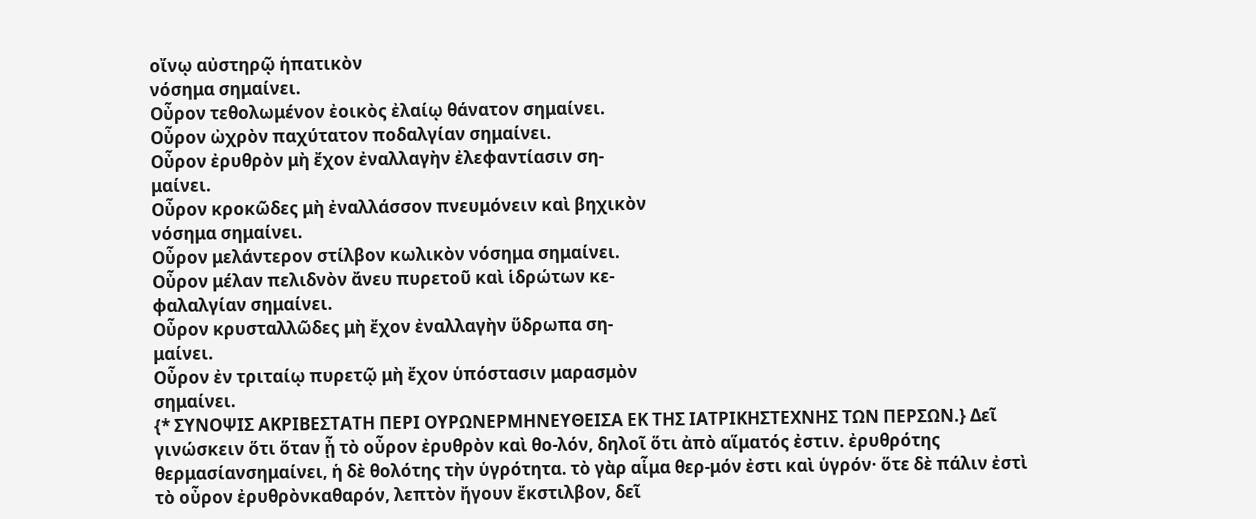οἴνῳ αὐστηρῷ ἡπατικὸν
νόσημα σημαίνει.
Οὖρον τεθολωμένον ἐοικὸς ἐλαίῳ θάνατον σημαίνει.
Οὖρον ὠχρὸν παχύτατον ποδαλγίαν σημαίνει.
Οὖρον ἐρυθρὸν μὴ ἔχον ἐναλλαγὴν ἐλεφαντίασιν ση-
μαίνει.
Οὖρον κροκῶδες μὴ ἐναλλάσσον πνευμόνειν καὶ βηχικὸν
νόσημα σημαίνει.
Οὖρον μελάντερον στίλβον κωλικὸν νόσημα σημαίνει.
Οὖρον μέλαν πελιδνὸν ἄνευ πυρετοῦ καὶ ἱδρώτων κε-
φαλαλγίαν σημαίνει.
Οὖρον κρυσταλλῶδες μὴ ἔχον ἐναλλαγὴν ὕδρωπα ση-
μαίνει.
Οὖρον ἐν τριταίῳ πυρετῷ μὴ ἔχον ὑπόστασιν μαρασμὸν
σημαίνει.
{* ΣΥΝΟΨΙΣ ΑΚΡΙΒΕΣΤΑΤΗ ΠΕΡΙ ΟΥΡΩΝΕΡΜΗΝΕΥΘΕΙΣΑ ΕΚ ΤΗΣ ΙΑΤΡΙΚΗΣΤΕΧΝΗΣ ΤΩΝ ΠΕΡΣΩΝ.} Δεῖ γινώσκειν ὅτι ὅταν ᾖ τὸ οὖρον ἐρυθρὸν καὶ θο-λόν, δηλοῖ ὅτι ἀπὸ αἵματός ἐστιν. ἐρυθρότης θερμασίανσημαίνει, ἡ δὲ θολότης τὴν ὑγρότητα. τὸ γὰρ αἷμα θερ-μόν ἐστι καὶ ὑγρόν· ὅτε δὲ πάλιν ἐστὶ τὸ οὖρον ἐρυθρὸνκαθαρόν, λεπτὸν ἤγουν ἔκστιλβον, δεῖ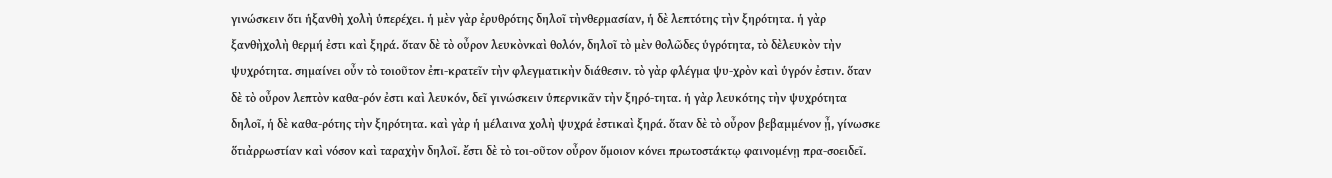γινώσκειν ὅτι ἡξανθὴ χολὴ ὑπερέχει. ἡ μὲν γὰρ ἐρυθρότης δηλοῖ τὴνθερμασίαν, ἡ δὲ λεπτότης τὴν ξηρότητα. ἡ γὰρ ξανθὴχολὴ θερμή ἐστι καὶ ξηρά. ὅταν δὲ τὸ οὖρον λευκὸνκαὶ θολόν, δηλοῖ τὸ μὲν θολῶδες ὑγρότητα, τὸ δὲλευκὸν τὴν ψυχρότητα. σημαίνει οὖν τὸ τοιοῦτον ἐπι-κρατεῖν τὴν φλεγματικὴν διάθεσιν. τὸ γὰρ φλέγμα ψυ-χρὸν καὶ ὑγρόν ἐστιν. ὅταν δὲ τὸ οὖρον λεπτὸν καθα-ρόν ἐστι καὶ λευκόν, δεῖ γινώσκειν ὑπερνικᾶν τὴν ξηρό-τητα. ἡ γὰρ λευκότης τὴν ψυχρότητα δηλοῖ, ἡ δὲ καθα-ρότης τὴν ξηρότητα. καὶ γὰρ ἡ μέλαινα χολὴ ψυχρά ἐστικαὶ ξηρά. ὅταν δὲ τὸ οὖρον βεβαμμένον ᾖ, γίνωσκε ὅτιἀρρωστίαν καὶ νόσον καὶ ταραχὴν δηλοῖ. ἔστι δὲ τὸ τοι-οῦτον οὖρον ὅμοιον κόνει πρωτοστάκτῳ φαινομένῃ πρα-σοειδεῖ.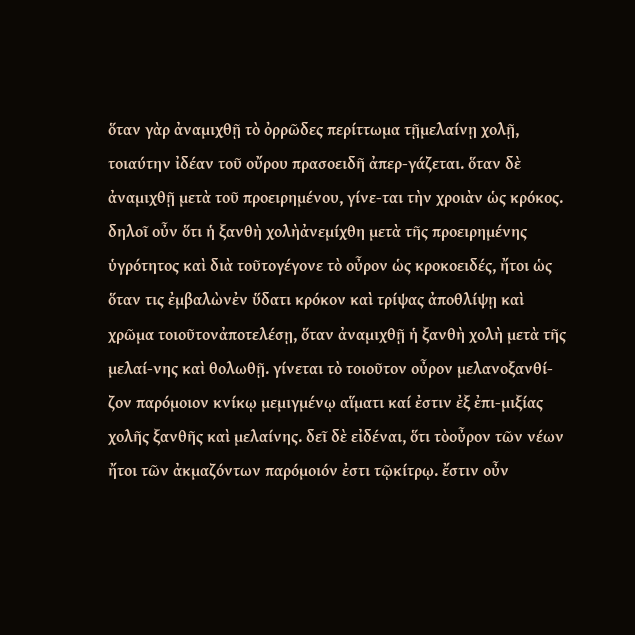ὅταν γὰρ ἀναμιχθῇ τὸ ὀρρῶδες περίττωμα τῇμελαίνῃ χολῇ, τοιαύτην ἰδέαν τοῦ οὔρου πρασοειδῆ ἀπερ-γάζεται. ὅταν δὲ ἀναμιχθῇ μετὰ τοῦ προειρημένου, γίνε-ται τὴν χροιὰν ὡς κρόκος. δηλοῖ οὖν ὅτι ἡ ξανθὴ χολὴἀνεμίχθη μετὰ τῆς προειρημένης ὑγρότητος καὶ διὰ τοῦτογέγονε τὸ οὖρον ὡς κροκοειδές, ἤτοι ὡς ὅταν τις ἐμβαλὼνἐν ὕδατι κρόκον καὶ τρίψας ἀποθλίψῃ καὶ χρῶμα τοιοῦτονἀποτελέσῃ, ὅταν ἀναμιχθῇ ἡ ξανθὴ χολὴ μετὰ τῆς μελαί-νης καὶ θολωθῇ. γίνεται τὸ τοιοῦτον οὖρον μελανοξανθί-ζον παρόμοιον κνίκῳ μεμιγμένῳ αἵματι καί ἐστιν ἐξ ἐπι-μιξίας χολῆς ξανθῆς καὶ μελαίνης. δεῖ δὲ εἰδέναι, ὅτι τὸοὖρον τῶν νέων ἤτοι τῶν ἀκμαζόντων παρόμοιόν ἐστι τῷκίτρῳ. ἔστιν οὖν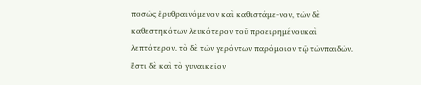ποσῶς ἐρυθραινόμενον καὶ καθιστάμε-νον, τῶν δὲ καθεστηκότων λευκότερον τοῦ προειρημένουκαὶ λεπτότερον. τὸ δὲ τῶν γερόντων παρόμοιον τῷ τῶνπαιδῶν. ἔστι δὲ καὶ τὸ γυναικεῖον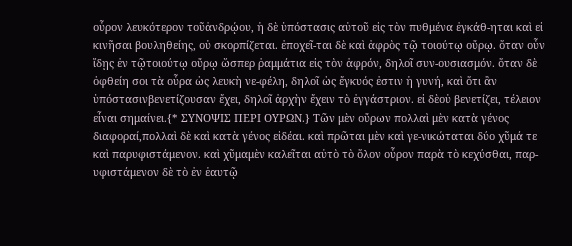οὖρον λευκότερον τοῦἀνδρῴου, ἡ δὲ ὑπόστασις αὐτοῦ εἰς τὸν πυθμένα ἐγκάθ-ηται καὶ εἰ κινῆσαι βουληθείης, οὐ σκορπίζεται. ἐποχεῖ-ται δὲ καὶ ἀφρὸς τῷ τοιούτῳ οὔρῳ. ὅταν οὖν ἴδῃς ἐν τῷτοιούτῳ οὔρῳ ὥσπερ ῥαμμάτια εἰς τὸν ἀφρόν, δηλοῖ συν-ουσιασμόν. ὅταν δὲ ὀφθείη σοι τὰ οὖρα ὡς λευκὴ νε-φέλη, δηλοῖ ὡς ἔγκυός ἐστιν ἡ γυνή, καὶ ὅτι ἂν ὑπόστασινβενετίζουσαν ἔχει, δηλοῖ ἀρχὴν ἔχειν τὸ ἐγγάστριον. εἰ δὲοὐ βενετίζει, τέλειον εἶναι σημαίνει.{* ΣΥΝΟΨΙΣ ΠΕΡΙ ΟΥΡΩΝ.} Τῶν μὲν οὔρων πολλαὶ μὲν κατὰ γένος διαφοραί,πολλαὶ δὲ καὶ κατὰ γένος εἰδέαι. καὶ πρῶται μὲν καὶ γε-νικώταται δύο χῦμά τε καὶ παρυφιστάμενον. καὶ χῦμαμὲν καλεῖται αὐτὸ τὸ ὅλον οὖρον παρὰ τὸ κεχύσθαι, παρ-υφιστάμενον δὲ τὸ ἐν ἑαυτῷ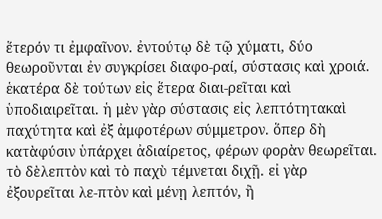ἕτερόν τι ἐμφαῖνον. ἐντούτῳ δὲ τῷ χύματι, δύο θεωροῦνται ἐν συγκρίσει διαφο-ραί, σύστασις καὶ χροιά. ἑκατέρα δὲ τούτων εἰς ἕτερα διαι-ρεῖται καὶ ὑποδιαιρεῖται. ἡ μὲν γὰρ σύστασις εἰς λεπτότητακαὶ παχύτητα καὶ ἐξ ἀμφοτέρων σύμμετρον. ὅπερ δὴ κατὰφύσιν ὑπάρχει ἀδιαίρετος, φέρων φορὰν θεωρεῖται. τὸ δὲλεπτὸν καὶ τὸ παχὺ τέμνεται διχῇ. εἰ γὰρ ἐξουρεῖται λε-πτὸν καὶ μένῃ λεπτόν, ἢ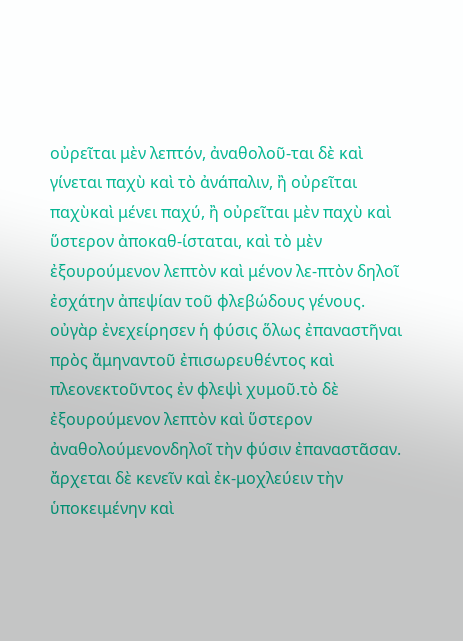οὐρεῖται μὲν λεπτόν, ἀναθολοῦ-ται δὲ καὶ γίνεται παχὺ καὶ τὸ ἀνάπαλιν, ἢ οὐρεῖται παχὺκαὶ μένει παχύ, ἢ οὐρεῖται μὲν παχὺ καὶ ὕστερον ἀποκαθ-ίσταται, καὶ τὸ μὲν ἐξουρούμενον λεπτὸν καὶ μένον λε-πτὸν δηλοῖ ἐσχάτην ἀπεψίαν τοῦ φλεβώδους γένους. οὐγὰρ ἐνεχείρησεν ἡ φύσις ὅλως ἐπαναστῆναι πρὸς ἄμηναντοῦ ἐπισωρευθέντος καὶ πλεονεκτοῦντος ἐν φλεψὶ χυμοῦ.τὸ δὲ ἐξουρούμενον λεπτὸν καὶ ὕστερον ἀναθολούμενονδηλοῖ τὴν φύσιν ἐπαναστᾶσαν. ἄρχεται δὲ κενεῖν καὶ ἐκ-μοχλεύειν τὴν ὑποκειμένην καὶ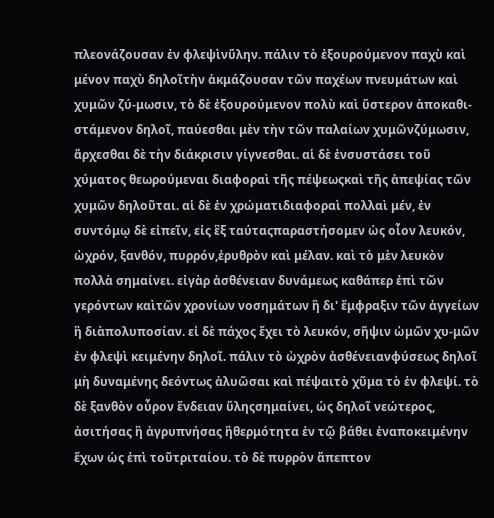πλεονάζουσαν ἐν φλεψὶνὕλην. πάλιν τὸ ἐξουρούμενον παχὺ καὶ μένον παχὺ δηλοῖτὴν ἀκμάζουσαν τῶν παχέων πνευμάτων καὶ χυμῶν ζύ-μωσιν, τὸ δὲ ἐξουρούμενον πολὺ καὶ ὕστερον ἀποκαθι-στάμενον δηλοῖ, παύεσθαι μὲν τὴν τῶν παλαίων χυμῶνζύμωσιν, ἄρχεσθαι δὲ τὴν διάκρισιν γίγνεσθαι. αἱ δὲ ἐνσυστάσει τοῦ χύματος θεωρούμεναι διαφοραὶ τῆς πέψεωςκαὶ τῆς ἀπεψίας τῶν χυμῶν δηλοῦται. αἱ δὲ ἐν χρώματιδιαφοραὶ πολλαὶ μέν, ἐν συντόμῳ δὲ εἰπεῖν, εἰς ἓξ ταύταςπαραστήσομεν ὡς οἷον λευκόν, ὠχρόν, ξανθόν, πυρρόν,ἐρυθρὸν καὶ μέλαν. καὶ τὸ μὲν λευκὸν πολλὰ σημαίνει. εἰγὰρ ἀσθένειαν δυνάμεως καθάπερ ἐπὶ τῶν γερόντων καὶτῶν χρονίων νοσημάτων ἢ δι' ἔμφραξιν τῶν ἀγγείων ἢ διὰπολυποσίαν. εἰ δὲ πάχος ἔχει τὸ λευκόν, σῆψιν ὠμῶν χυ-μῶν ἐν φλεψὶ κειμένην δηλοῖ. πάλιν τὸ ὠχρὸν ἀσθένειανφύσεως δηλοῖ μὴ δυναμένης δεόντως ἀλυῶσαι καὶ πέψαιτὸ χῦμα τὸ ἐν φλεψί. τὸ δὲ ξανθὸν οὖρον ἔνδειαν ὕληςσημαίνει, ὡς δηλοῖ νεώτερος, ἀσιτήσας ἢ ἀγρυπνήσας ἢθερμότητα ἐν τῷ βάθει ἐναποκειμένην ἔχων ὡς ἐπὶ τοῦτριταίου. τὸ δὲ πυρρὸν ἄπεπτον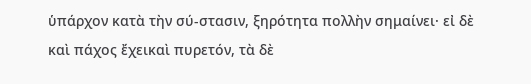ὑπάρχον κατὰ τὴν σύ-στασιν, ξηρότητα πολλὴν σημαίνει· εἰ δὲ καὶ πάχος ἔχεικαὶ πυρετόν, τὰ δὲ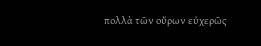πολλὰ τῶν οὔρων εὐχερῶς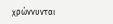χρώννυνται